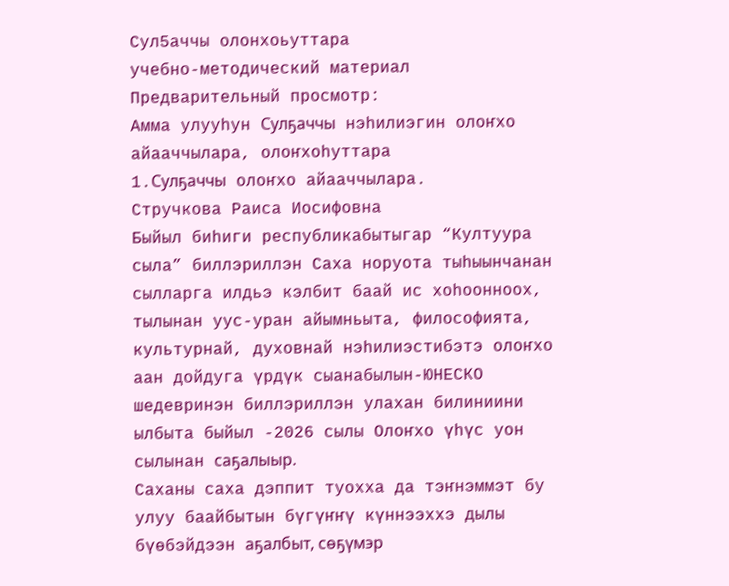Сул5аччы олонхоьуттара
учебно-методический материал
Предварительный просмотр:
Амма улууһун Сулҕаччы нэһилиэгин олоҥхо айааччылара, олоҥхоһуттара
1.Сулҕаччы олоҥхо айааччылара.
Стручкова Раиса Иосифовна
Быйыл биһиги республикабытыгар “Култуура сыла” биллэриллэн Саха норуота тыһыынчанан сылларга илдьэ кэлбит баай ис хоһоонноох, тылынан уус-уран айымньыта, философията, культурнай, духовнай нэһилиэстибэтэ олоҥхо аан дойдуга үрдүк сыанабылын-ЮНЕСКО шедевринэн биллэриллэн улахан билиниини ылбыта быйыл -2026 сылы Олоҥхо үһүс уон сылынан саҕалыыр.
Саханы саха дэппит туохха да тэҥнэммэт бу улуу баайбытын бүгүҥҥү күннээххэ дылы бүөбэйдээн аҕалбыт, сөҕүмэр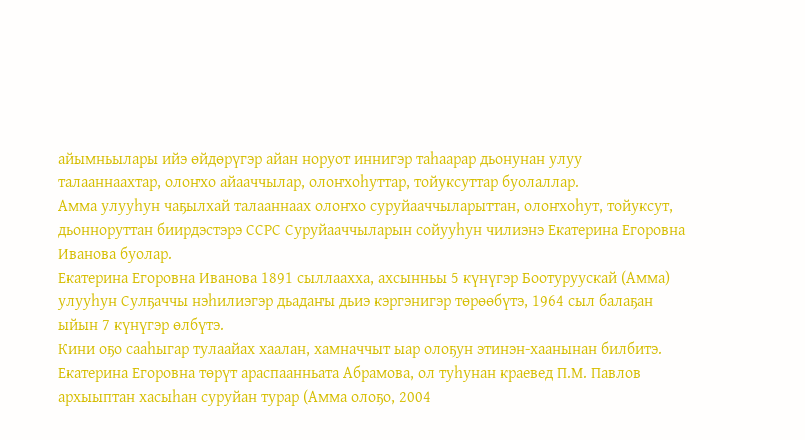айымньылары ийэ өйдөрүгэр айан норуот иннигэр таһаарар дьонунан улуу талааннаахтар, олоҥхо айааччылар, олоҥхоһуттар, тойуксуттар буолаллар.
Амма улууһун чаҕылхай талааннаах олоҥхо суруйааччыларыттан, олоҥхоһут, тойуксут, дьонноруттан биирдэстэрэ ССРС Суруйааччыларын сойууһун чилиэнэ Екатерина Егоровна Иванова буолар.
Екатерина Егоровна Иванова 1891 сыллаахха, ахсынньы 5 күнүгэр Боотуруускай (Амма) улууһун Сулҕаччы нэһилиэгэр дьадаҥы дьиэ кэргэнигэр төрөөбүтэ, 1964 сыл балаҕан ыйын 7 күнүгэр өлбүтэ.
Кини оҕо сааһыгар тулаайах хаалан, хамначчыт ыар олоҕун этинэн-хаанынан билбитэ. Екатерина Егоровна төрүт араспаанньата Абрамова, ол туһунан краевед П.М. Павлов архыыптан хасыһан суруйан турар (Амма олоҕо, 2004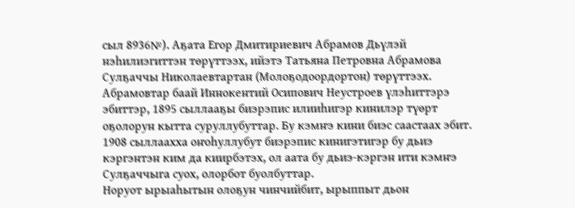сыл 8936№). Аҕата Егор Дмитириевич Абрамов Дьүлэй нэһилиэгиттэн төрүттээх, ийэтэ Татьяна Петровна Абрамова Сулҕаччы Николаевтартан (Молоҕодоордортон) төрүттээх.
Абрамовтар баай Иннокентий Осипович Неустроев үлэһиттэрэ эбиттэр, 1895 сыллааҕы биэрэпис илииһигэр кинилэр түөрт оҕолорун кытта суруллубуттар. Бу кэмҥэ кини биэс саастаах эбит. 1908 сыллаахха оҥоһуллубут биэрэпис кинигэтигэр бу дьиэ кэргэнтэн ким да киирбэтэх, ол аата бу дьиэ-кэргэн ити кэмҥэ Сулҕаччыга суох, олорбот буолбуттар.
Норуот ырыаһытын олоҕун чинчийбит, ырыппыт дьон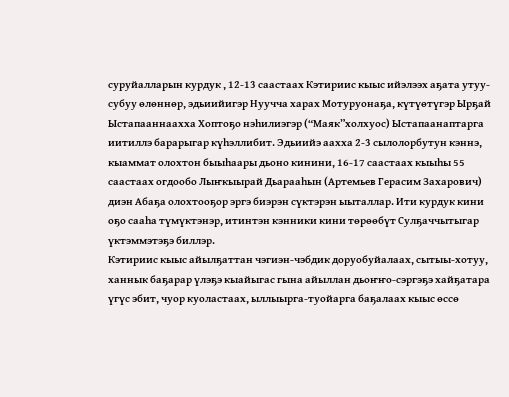суруйалларын курдук , 12-13 саастаах Кэтириис кыыс ийэлээх аҕата утуу-субуу өлөннөр, эдьиийигэр Нуучча харах Мотуруонаҕа, күтүөтүгэр Ырҕай Ыстапааннаахха Хоптоҕо нэһилиэгэр (“Маяк”холхуос) Ыстапаанаптарга иитиллэ барарыгар күһэллибит. Эдьиийэ аахха 2-3 сылолорбутун кэннэ, кыаммат олохтон быыһаары дьоно кинини, 16-17 саастаах кыыһы 55 саастаах огдообо Лыҥкыырай Дьарааһын (Артемьев Герасим Захарович) диэн Абаҕа олохтооҕор эргэ биэрэн сүктэрэн ыыталлар. Ити курдук кини оҕо сааһа түмүктэнэр, итинтэн кэнники кини төрөөбүт Сулҕаччытыгар үктэммэтэҕэ биллэр.
Кэтириис кыыс айылҕаттан чэгиэн-чэбдик доруобуйалаах, сытыы-хотуу, ханнык баҕарар үлэҕэ кыайыгас гына айыллан дьоҥҥо-сэргэҕэ хайҕатара үгүс эбит, чуор куоластаах, ыллыырга-туойарга баҕалаах кыыс өссө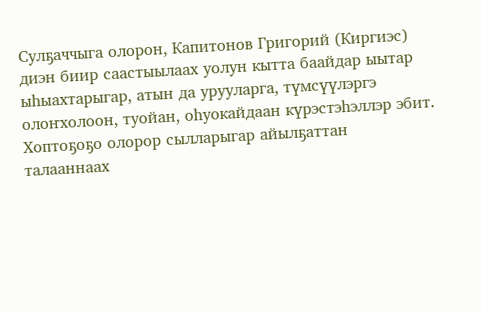Сулҕаччыга олорон, Капитонов Григорий (Киргиэс) диэн биир саастыылаах уолун кытта баайдар ыытар ыһыахтарыгар, атын да урууларга, түмсүүлэргэ олоҥхолоон, туойан, оһуокайдаан күрэстэһэллэр эбит. Хоптоҕоҕо олорор сылларыгар айылҕаттан талааннаах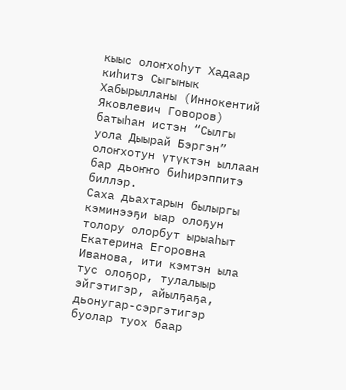кыыс олоҥхоһут Хадаар киһитэ Сыгынык Хабырылланы (Иннокентий Яковлевич Говоров) батыһан истэн “Сылгы уола Дыырай Бэргэн” олоҥхотун үтүктэн ыллаан бар дьоҥҥо биһирэппитэ биллэр.
Саха дьахтарын былыргы кэминээҕи ыар олоҕун толору олорбут ырыаһыт Екатерина Егоровна Иванова, ити кэмтэн ыла тус олоҕор, тулалыыр эйгэтигэр, айылҕаҕа, дьонугар-сэргэтигэр буолар туох баар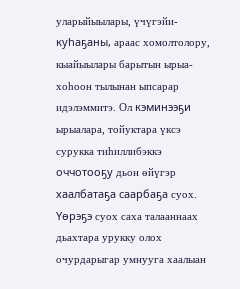уларыйыылары, үчүгэйи-куһаҕаны, араас хомолтолору, кыайыылары барытын ырыа-хоһоон тылынан ыпсарар идэлэммитэ. Ол кэминээҕи ырыалара, тойуктара үксэ сурукка тиһиллибэккэ оччотооҕу дьон өйүгэр хаалбатаҕа саарбаҕа суох.
Үөрэҕэ суох саха талааннаах дьахтара урукку олох очурдарыгар умнууга хаалыан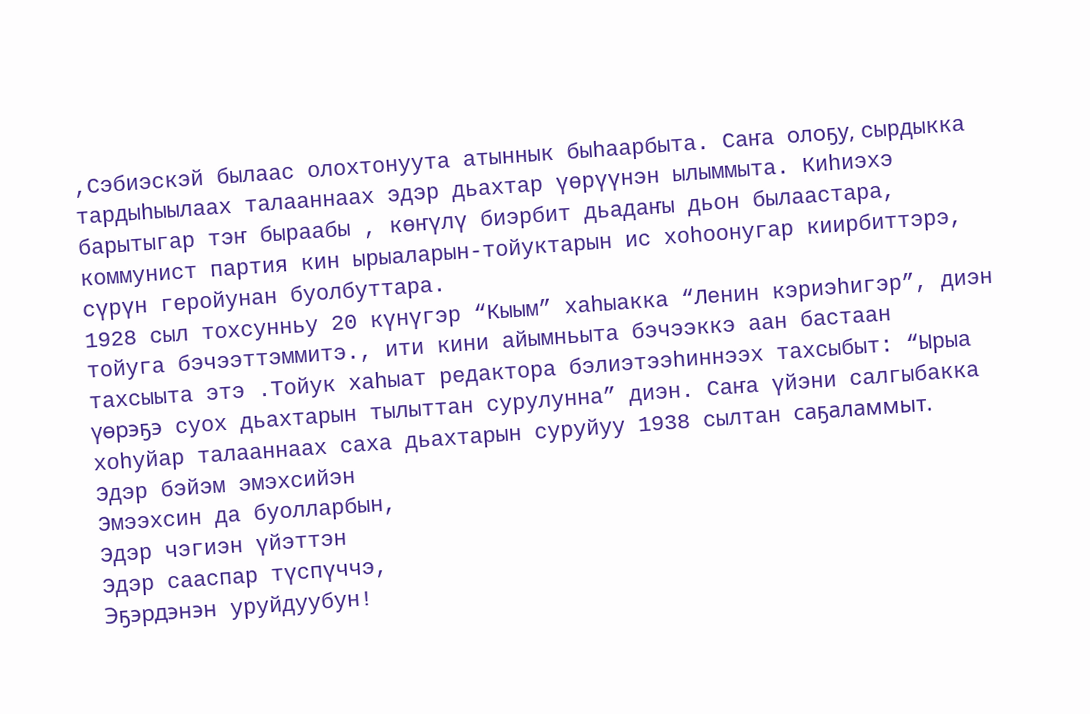,Сэбиэскэй былаас олохтонуута атыннык быһаарбыта. Саҥа олоҕу, сырдыкка тардыһыылаах талааннаах эдэр дьахтар үөрүүнэн ылыммыта. Киһиэхэ барытыгар тэҥ быраабы , көҥүлү биэрбит дьадаҥы дьон былаастара, коммунист партия кин ырыаларын-тойуктарын ис хоһоонугар киирбиттэрэ, сүрүн геройунан буолбуттара.
1928 сыл тохсунньу 20 күнүгэр “Кыым” хаһыакка “Ленин кэриэһигэр”, диэн тойуга бэчээттэммитэ., ити кини айымньыта бэчээккэ аан бастаан тахсыыта этэ .Тойук хаһыат редактора бэлиэтээһиннээх тахсыбыт: “Ырыа үөрэҕэ суох дьахтарын тылыттан сурулунна” диэн. Саҥа үйэни салгыбакка хоһуйар талааннаах саха дьахтарын суруйуу 1938 сылтан саҕаламмыт.
Эдэр бэйэм эмэхсийэн
Эмээхсин да буолларбын,
Эдэр чэгиэн үйэттэн
Эдэр сааспар түспүччэ,
Эҕэрдэнэн уруйдуубун!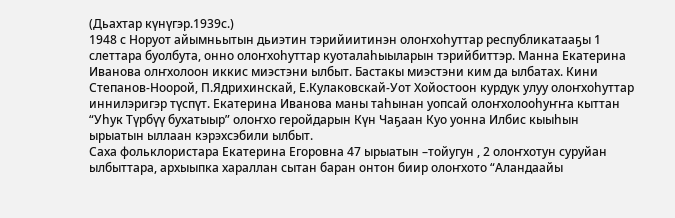(Дьахтар күнүгэр.1939с.)
1948 с Норуот айымньытын дьиэтин тэрийиитинэн олоҥхоһуттар республикатааҕы 1 слеттара буолбута, онно олоҥхоһуттар куоталаһыыларын тэрийбиттэр. Манна Екатерина Иванова олҥхолоон иккис миэстэни ылбыт. Бастакы миэстэни ким да ылбатах. Кини Степанов-Ноорой, П.Ядрихинскай, Е.Кулаковскай-Уот Хойостоон курдук улуу олоҥхоһуттар иннилэригэр түспүт. Екатерина Иванова маны таһынан уопсай олоҥхолооһуҥҥа кыттан “Уһук Түрбүү бухатыыр” олоҥхо геройдарын Күн Чаҕаан Куо уонна Илбис кыыһын ырыатын ыллаан кэрэхсэбили ылбыт.
Саха фольклористара Екатерина Егоровна 47 ырыатын –тойугун , 2 олоҥхотун суруйан ылбыттара, архыыпка хараллан сытан баран онтон биир олоҥхото “Аландаайы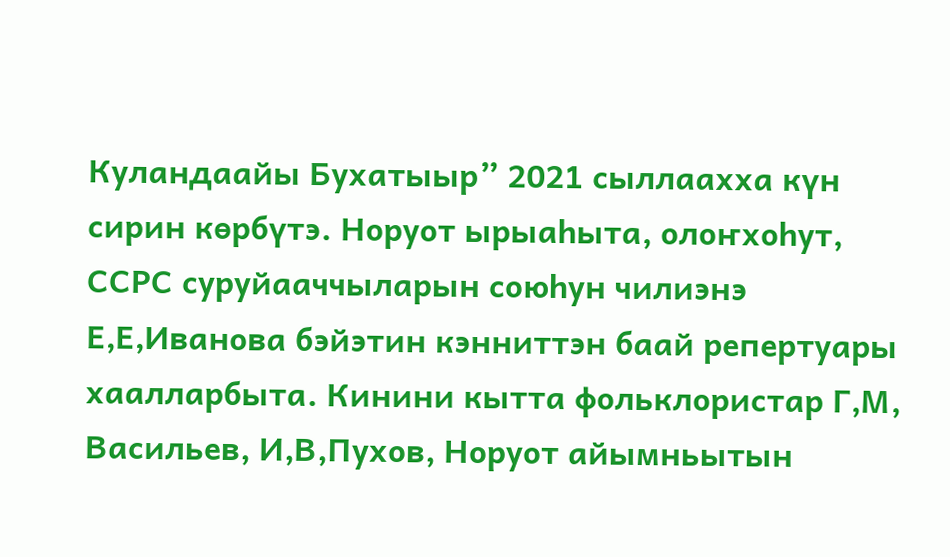Куландаайы Бухатыыр” 2021 сыллаахха күн сирин көрбүтэ. Норуот ырыаһыта, олоҥхоһут, ССРС суруйааччыларын союһун чилиэнэ Е,Е,Иванова бэйэтин кэнниттэн баай репертуары хаалларбыта. Кинини кытта фольклористар Г,М, Васильев, И,В,Пухов, Норуот айымньытын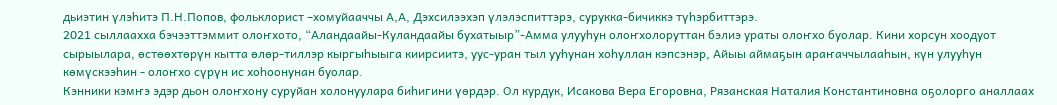дьиэтин үлэһитэ П.Н.Попов, фольклорист –хомуйааччы А,А, Дэхсилээхэп үлэлэспиттэрэ, сурукка-бичиккэ түһэрбиттэрэ.
2021 сыллаахха бэчээттэммит олоҥхото, “Аландаайы-Куландаайы бухатыыр”-Амма улууһун олоҥхолоруттан бэлиэ ураты олоҥхо буолар. Кини хорсун хоодуот сырыылара, өстөөхтөрүн кытта өлөр-тиллэр кыргыһыыга киирсиитэ, уус-уран тыл ууһунан хоһуллан кэпсэнэр, Айыы аймаҕын араҥаччылааһын, күн улууһун көмүскээһин - олоҥхо сүрүн ис хоһоонунан буолар.
Кэнники кэмҥэ эдэр дьон олоҥхону суруйан холонуулара биһигини үөрдэр. Ол курдук, Исакова Вера Егоровна, Рязанская Наталия Константиновна оҕолорго аналлаах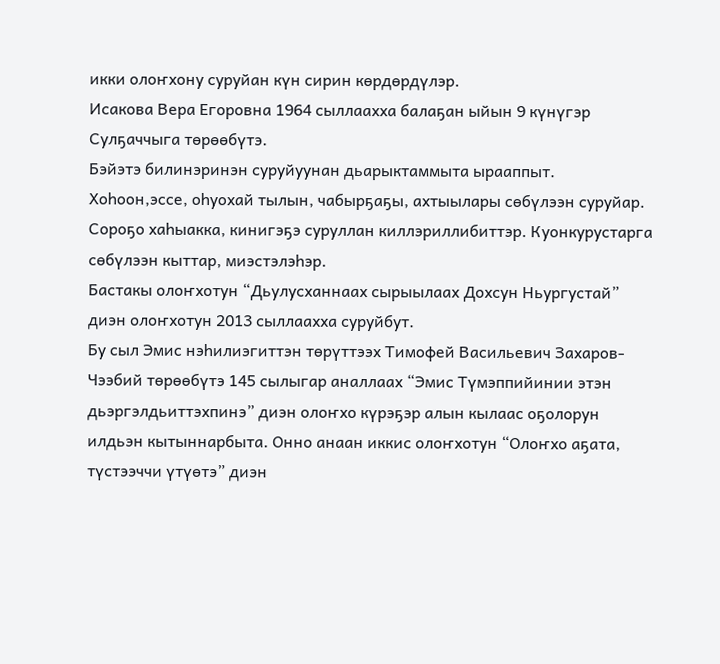икки олоҥхону суруйан күн сирин көрдөрдүлэр.
Исакова Вера Егоровна 1964 сыллаахха балаҕан ыйын 9 күнүгэр Сулҕаччыга төрөөбүтэ.
Бэйэтэ билинэринэн суруйуунан дьарыктаммыта ырааппыт. Хоһоон,эссе, оһуохай тылын, чабырҕаҕы, ахтыылары сөбүлээн суруйар. Сороҕо хаһыакка, кинигэҕэ суруллан киллэриллибиттэр. Куонкурустарга сөбүлээн кыттар, миэстэлэһэр.
Бастакы олоҥхотун “Дьулусханнаах сырыылаах Дохсун Ньургустай” диэн олоҥхотун 2013 сыллаахха суруйбут.
Бу сыл Эмис нэһилиэгиттэн төрүттээх Тимофей Васильевич Захаров-Чээбий төрөөбүтэ 145 сылыгар аналлаах “Эмис Түмэппийинии этэн дьэргэлдьиттэхпинэ” диэн олоҥхо күрэҕэр алын кылаас оҕолорун илдьэн кытыннарбыта. Онно анаан иккис олоҥхотун “Олоҥхо аҕата, түстээччи үтүөтэ” диэн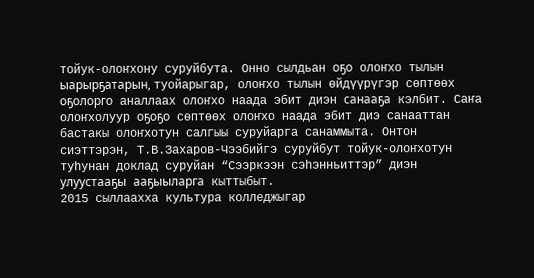тойук-олоҥхону суруйбута. Онно сылдьан оҕо олоҥхо тылын ыарырҕатарын, туойарыгар, олоҥхо тылын өйдүүрүгэр сөптөөх оҕолорго аналлаах олоҥхо наада эбит диэн санааҕа кэлбит. Саҥа олоҥхолуур оҕоҕо сөптөөх олоҥхо наада эбит диэ санааттан бастакы олоҥхотун салгыы суруйарга санаммыта. Онтон сиэттэрэн, Т.В.Захаров-Чээбийгэ суруйбут тойук-олоҥхотун туһунан доклад суруйан “Сээркээн сэһэнньиттэр” диэн улуустааҕы ааҕыыларга кыттыбыт.
2015 сыллаахха культура колледжыгар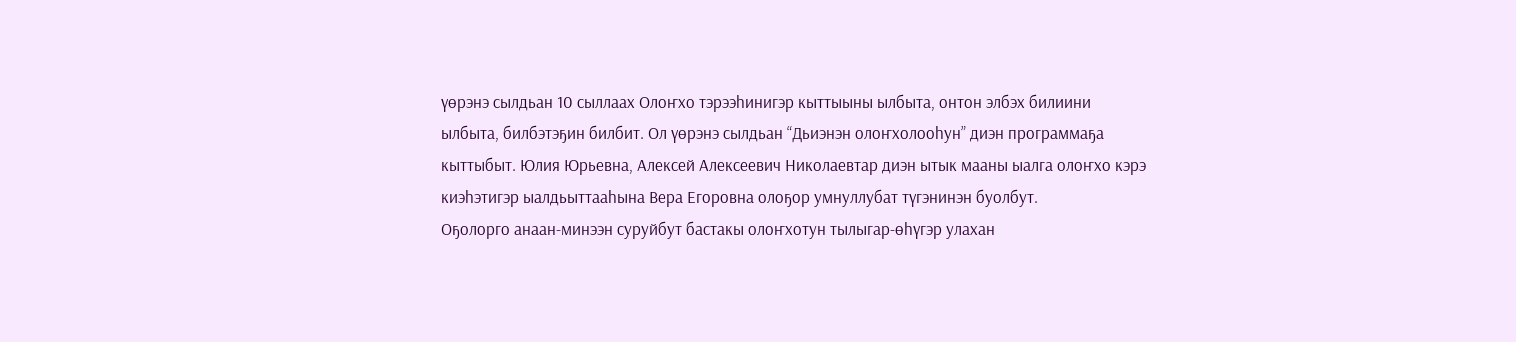үөрэнэ сылдьан 10 сыллаах Олоҥхо тэрээһинигэр кыттыыны ылбыта, онтон элбэх билиини ылбыта, билбэтэҕин билбит. Ол үөрэнэ сылдьан “Дьиэнэн олоҥхолооһун” диэн программаҕа кыттыбыт. Юлия Юрьевна, Алексей Алексеевич Николаевтар диэн ытык мааны ыалга олоҥхо кэрэ киэһэтигэр ыалдьыттааһына Вера Егоровна олоҕор умнуллубат түгэнинэн буолбут.
Оҕолорго анаан-минээн суруйбут бастакы олоҥхотун тылыгар-өһүгэр улахан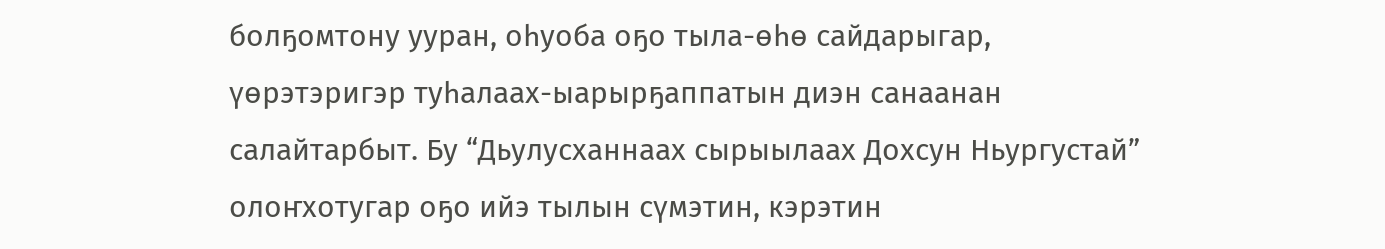болҕомтону ууран, оһуоба оҕо тыла-өһө сайдарыгар, үөрэтэригэр туһалаах-ыарырҕаппатын диэн санаанан салайтарбыт. Бу “Дьулусханнаах сырыылаах Дохсун Ньургустай” олоҥхотугар оҕо ийэ тылын сүмэтин, кэрэтин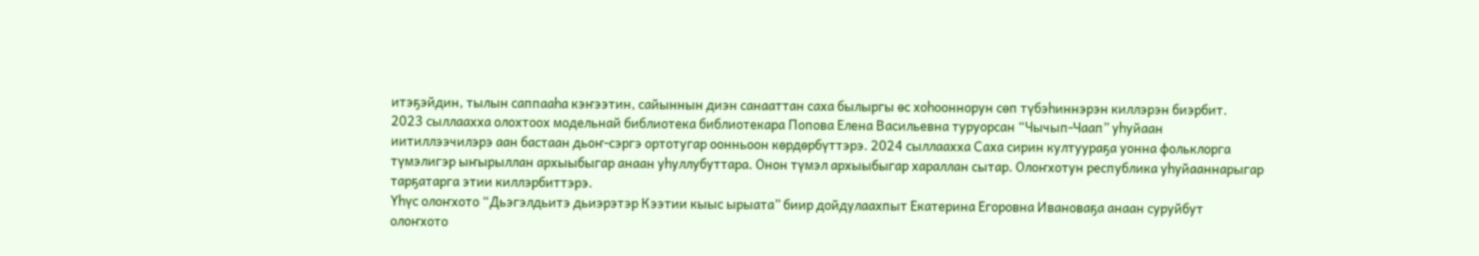итэҕэйдин, тылын саппааһа кэҥээтин, сайыннын диэн санааттан саха былыргы өс хоһооннорун сөп түбэһиннэрэн киллэрэн биэрбит.
2023 сыллаахха олохтоох модельнай библиотека библиотекара Попова Елена Васильевна туруорсан “Чычып-Чаап” уһуйаан иитиллээчилэрэ аан бастаан дьоҥ-сэргэ ортотугар оонньоон көрдөрбүттэрэ. 2024 сыллаахха Саха сирин култуураҕа уонна фольклорга түмэлигэр ыҥырыллан архыыбыгар анаан уһуллубуттара. Онон түмэл архыыбыгар хараллан сытар. Олоҥхотун республика уһуйааннарыгар тарҕатарга этии киллэрбиттэрэ.
Үһүс олоҥхото “Дьэгэлдьитэ дьиэрэтэр Кээтии кыыс ырыата” биир дойдулаахпыт Екатерина Егоровна Ивановаҕа анаан суруйбут олоҥхото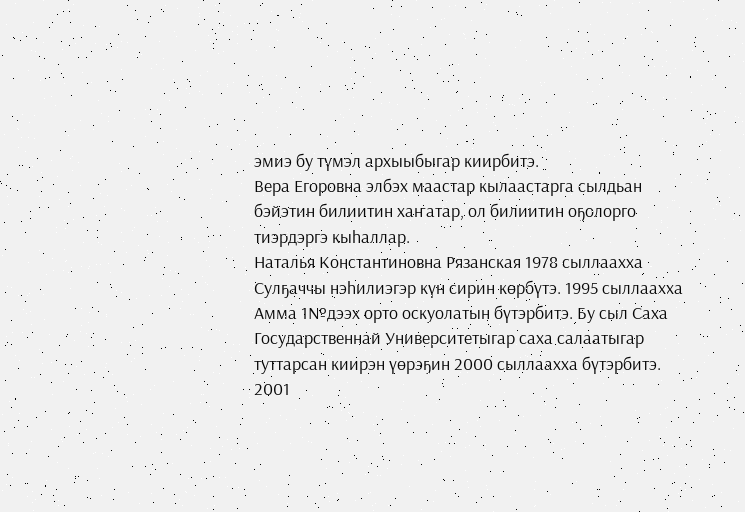эмиэ бу түмэл архыыбыгар киирбитэ.
Вера Егоровна элбэх маастар кылаастарга сылдьан бэйэтин билиитин хаҥатар, ол билиитин оҕолорго тиэрдэргэ кыһаллар.
Наталья Константиновна Рязанская 1978 сыллаахха Сулҕаччы нэһилиэгэр күн сирин көрбүтэ. 1995 сыллаахха Амма 1№дээх орто оскуолатын бүтэрбитэ. Бу сыл Саха Государственнай Университетыгар саха салаатыгар туттарсан киирэн үөрэҕин 2000 сыллаахха бүтэрбитэ. 2001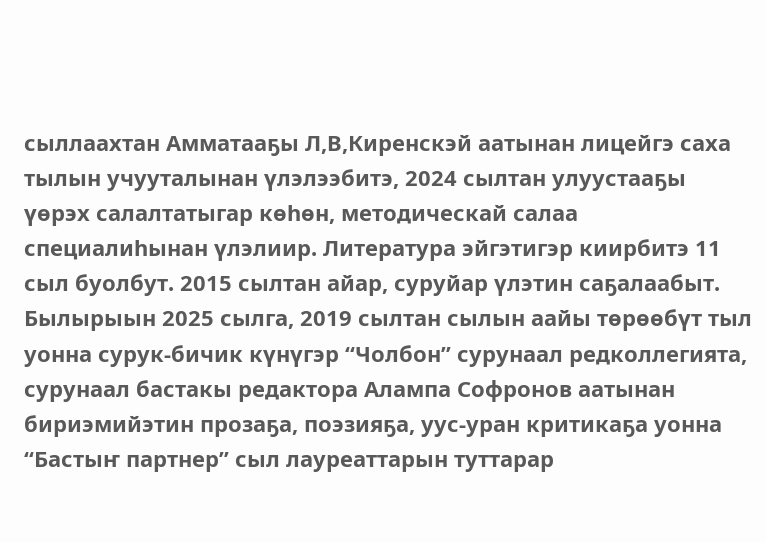сыллаахтан Амматааҕы Л,В,Киренскэй аатынан лицейгэ саха тылын учууталынан үлэлээбитэ, 2024 сылтан улуустааҕы үөрэх салалтатыгар көһөн, методическай салаа специалиһынан үлэлиир. Литература эйгэтигэр киирбитэ 11 сыл буолбут. 2015 сылтан айар, суруйар үлэтин саҕалаабыт. Былырыын 2025 сылга, 2019 сылтан сылын аайы төрөөбүт тыл уонна сурук-бичик күнүгэр “Чолбон” сурунаал редколлегията, сурунаал бастакы редактора Алампа Софронов аатынан бириэмийэтин прозаҕа, поэзияҕа, уус-уран критикаҕа уонна “Бастыҥ партнер” сыл лауреаттарын туттарар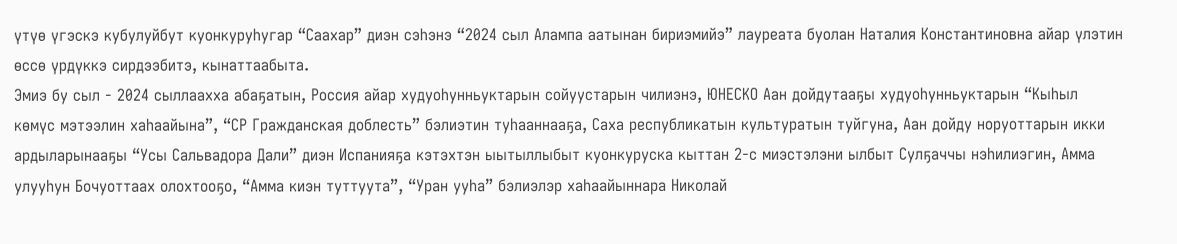үтүө үгэскэ кубулуйбут куонкуруһугар “Саахар” диэн сэһэнэ “2024 сыл Алампа аатынан бириэмийэ” лауреата буолан Наталия Константиновна айар үлэтин өссө үрдүккэ сирдээбитэ, кынаттаабыта.
Эмиэ бу сыл - 2024 сыллаахха абаҕатын, Россия айар худуоһунньуктарын сойуустарын чилиэнэ, ЮНЕСКО Аан дойдутааҕы худуоһунньуктарын “Кыһыл көмүс мэтээлин хаһаайына”, “СР Гражданская доблесть” бэлиэтин туһааннааҕа, Саха республикатын культуратын туйгуна, Аан дойду норуоттарын икки ардыларынааҕы “Усы Сальвадора Дали” диэн Испанияҕа кэтэхтэн ыытыллыбыт куонкуруска кыттан 2-с миэстэлэни ылбыт Сулҕаччы нэһилиэгин, Амма улууһун Бочуоттаах олохтооҕо, “Амма киэн туттуута”, “Уран ууһа” бэлиэлэр хаһаайыннара Николай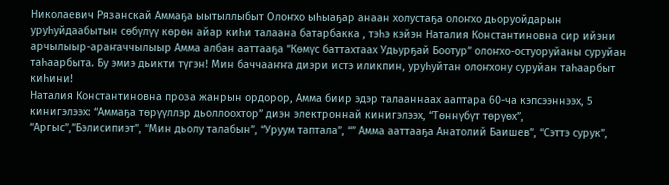Николаевич Рязанскай Аммаҕа ыытыллыбыт Олоҥхо ыһыаҕар анаан холустаҕа олоҥхо дьоруойдарын уруһуйдаабытын сөбүлүү көрөн айар киһи талаана батарбакка , тэһэ кэйэн Наталия Константиновна сир ийэни арчылыыр-араҥаччылыыр Амма албан ааттааҕа “Көмүс баттахтаах Удьурҕай Боотур” олоҥхо-остуоруйаны суруйан таһаарбыта. Бу эмиэ дьикти түгэн! Мин баччааҥҥа диэри истэ иликпин, уруһуйтан олоҥхону суруйан таһаарбыт киһини!
Наталия Константиновна проза жанрын ордорор, Амма биир эдэр талааннаах ааптара 60-ча кэпсээннээх, 5 кинигэлээх: “Аммаҕа төрүүллэр дьоллоохтор” диэн электроннай кинигэлээх, “Төннүбүт төрүөх”, “Аргыс”,”Бэлисипиэт”, “Мин дьолу талабын”, “Уруум таптала”, “” Амма ааттааҕа Анатолий Баишев”, “Сэттэ сурук”,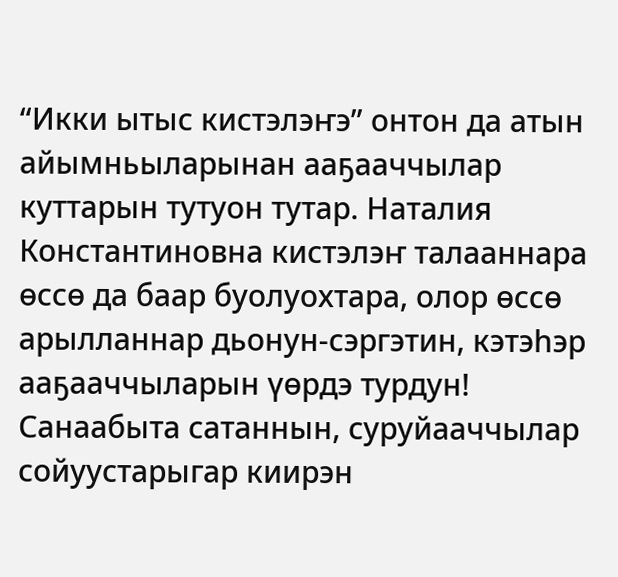“Икки ытыс кистэлэҥэ” онтон да атын айымньыларынан ааҕааччылар куттарын тутуон тутар. Наталия Константиновна кистэлэҥ талааннара өссө да баар буолуохтара, олор өссө арылланнар дьонун-сэргэтин, кэтэһэр ааҕааччыларын үөрдэ турдун! Санаабыта сатаннын, суруйааччылар сойуустарыгар киирэн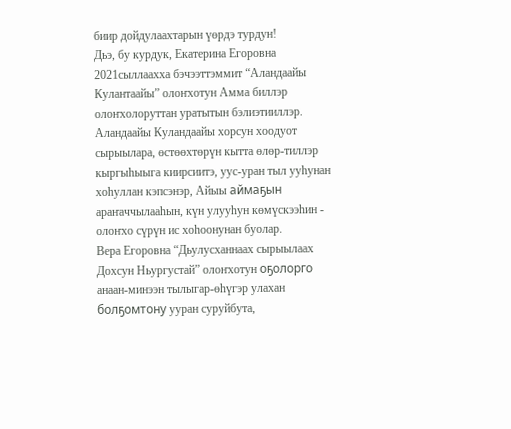биир дойдулаахтарын үөрдэ турдун!
Дьэ, бу курдук, Екатерина Егоровна 2021сыллаахха бэчээттэммит “Аландаайы Кулантаайы” олоҥхотун Амма биллэр олоҥхолоруттан уратытын бэлиэтииллэр. Аландаайы Куландаайы хорсун хоодуот сырыылара, өстөөхтөрүн кытта өлөр-тиллэр кыргыһыыга киирсиитэ, уус-уран тыл ууһунан хоһуллан кэпсэнэр, Айыы аймаҕын араҥаччылааһын, күн улууһун көмүскээһин - олоҥхо сүрүн ис хоһоонунан буолар.
Вера Егоровна “Дьулусханнаах сырыылаах Дохсун Ньургустай” олоҥхотун оҕолорго анаан-минээн тылыгар-өһүгэр улахан болҕомтону ууран суруйбута,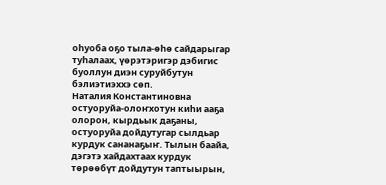оһуоба оҕо тыла-өһө сайдарыгар туһалаах, үөрэтэригэр дэбигис буоллун диэн суруйбутун бэлиэтиэххэ сөп.
Наталия Константиновна остуоруйа-олоҥхотун киһи ааҕа олорон, кырдьык даҕаны, остуоруйа дойдутугар сылдьар курдук сананаҕыҥ. Тылын баайа, дэгэтэ хайдахтаах курдук төрөөбүт дойдутун таптыырын,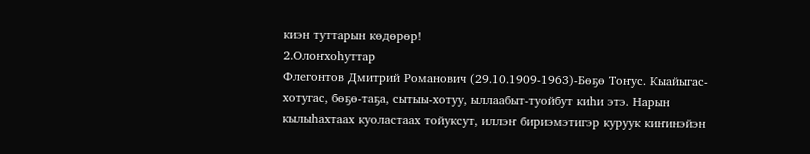киэн туттарын көдөрөр!
2.Олоҥхоһуттар
Флегонтов Дмитрий Романович (29.10.1909-1963)-Бөҕө Тоҥус. Кыайыгас-хотугас, бөҕө-таҕа, сытыы-хотуу, ыллаабыт-туойбут киһи этэ. Нарын кылыһахтаах куоластаах тойуксут, иллэҥ бириэмэтигэр куруук киҥинэйэн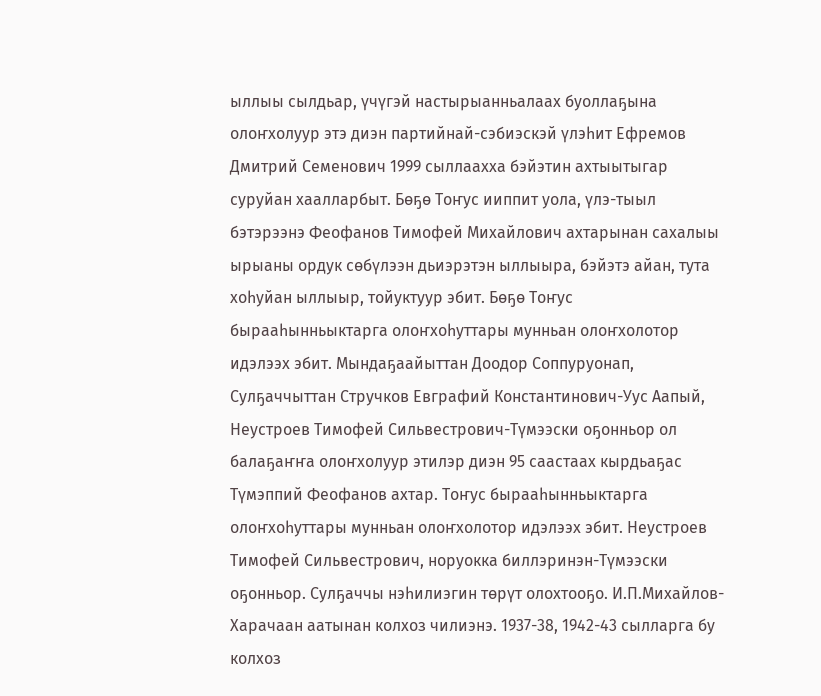ыллыы сылдьар, үчүгэй настырыанньалаах буоллаҕына олоҥхолуур этэ диэн партийнай-сэбиэскэй үлэһит Ефремов Дмитрий Семенович 1999 сыллаахха бэйэтин ахтыытыгар суруйан хаалларбыт. Бөҕө Тоҥус ииппит уола, үлэ-тыыл бэтэрээнэ Феофанов Тимофей Михайлович ахтарынан сахалыы ырыаны ордук сөбүлээн дьиэрэтэн ыллыыра, бэйэтэ айан, тута хоһуйан ыллыыр, тойуктуур эбит. Бөҕө Тоҥус бырааһынньыктарга олоҥхоһуттары мунньан олоҥхолотор идэлээх эбит. Мындаҕаайыттан Доодор Соппуруонап, Сулҕаччыттан Стручков Евграфий Константинович-Уус Аапый, Неустроев Тимофей Сильвестрович-Түмээски оҕонньор ол балаҕаҥҥа олоҥхолуур этилэр диэн 95 саастаах кырдьаҕас Түмэппий Феофанов ахтар. Тоҥус бырааһынньыктарга олоҥхоһуттары мунньан олоҥхолотор идэлээх эбит. Неустроев Тимофей Сильвестрович, норуокка биллэринэн-Түмээски оҕонньор. Сулҕаччы нэһилиэгин төрүт олохтооҕо. И.П.Михайлов-Харачаан аатынан колхоз чилиэнэ. 1937-38, 1942-43 сылларга бу колхоз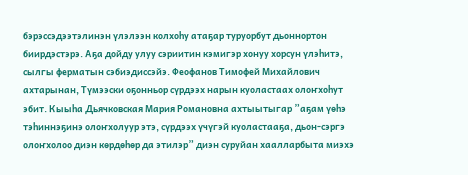бэрэссэдээтэлинэн үлэлээн колхоһу атаҕар туруорбут дьоннортон биирдэстэрэ. Аҕа дойду улуу сэриитин кэмигэр хонуу хорсун үлэһитэ, сылгы ферматын сэбиэдиссэйэ. Феофанов Тимофей Михайлович ахтарынан, Түмээски оҕонньор сүрдээх нарын куоластаах олоҥхоһут эбит. Кыыһа Дьячковская Мария Романовна ахтыытыгар ”аҕам үөһэ тэһиннэҕинэ олоҥхолуур этэ, сүрдээх үчүгэй куоластааҕа, дьон-сэргэ олоҥхолоо диэн көрдөһөр да этилэр” диэн суруйан хаалларбыта миэхэ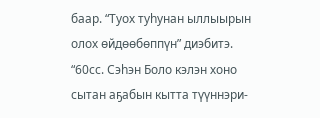баар. “Туох туһунан ыллыырын олох өйдөөбөппүн” диэбитэ. “60сс. Сэһэн Боло кэлэн хоно сытан аҕабын кытта түүннэри-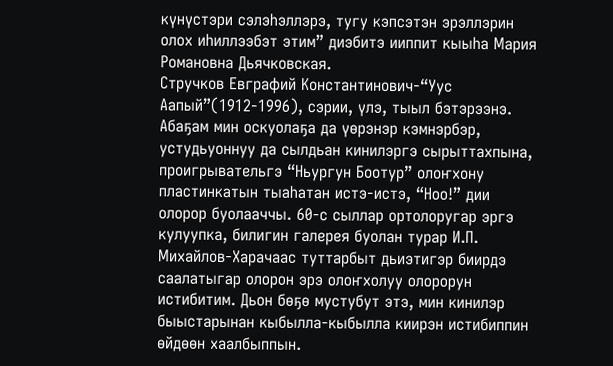күнүстэри сэлэһэллэрэ, тугу кэпсэтэн эрэллэрин олох иһиллээбэт этим” диэбитэ ииппит кыыһа Мария Романовна Дьячковская.
Стручков Евграфий Константинович-“Уус Аапый”(1912-1996), сэрии, үлэ, тыыл бэтэрээнэ. Абаҕам мин оскуолаҕа да үөрэнэр кэмнэрбэр, устудьуоннуу да сылдьан кинилэргэ сырыттахпына, проигрывательгэ “Ньургун Боотур” олоҥхону пластинкатын тыаһатан истэ-истэ, “Ноо!” дии олорор буолааччы. 60-с сыллар ортолоругар эргэ кулуупка, билигин галерея буолан турар И.П. Михайлов-Харачаас туттарбыт дьиэтигэр биирдэ саалатыгар олорон эрэ олоҥхолуу олорорун истибитим. Дьон бөҕө мустубут этэ, мин кинилэр быыстарынан кыбылла-кыбылла киирэн истибиппин өйдөөн хаалбыппын.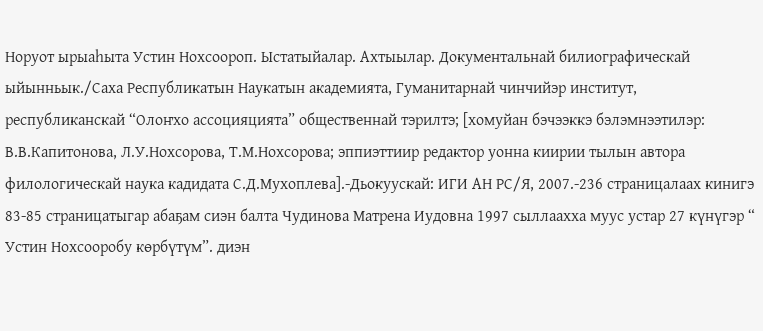Норуот ырыаһыта Устин Нохсоороп. Ыстатыйалар. Ахтыылар. Документальнай билиографическай ыйынньык./Саха Республикатын Наукатын академията, Гуманитарнай чинчийэр институт, республиканскай “Олоҥхо ассоцияцията” общественнай тэрилтэ; [хомуйан бэчээккэ бэлэмнээтилэр: В.В.Капитонова, Л.У.Нохсорова, Т.М.Нохсорова; эппиэттиир редактор уонна киирии тылын автора филологическай наука кадидата С.Д.Мухоплева].-Дьокуускай: ИГИ АН РС/Я, 2007.-236 страницалаах кинигэ 83-85 страницатыгар абаҕам сиэн балта Чудинова Матрена Иудовна 1997 сыллаахха муус устар 27 күнүгэр “ Устин Нохсооробу көрбүтүм”. диэн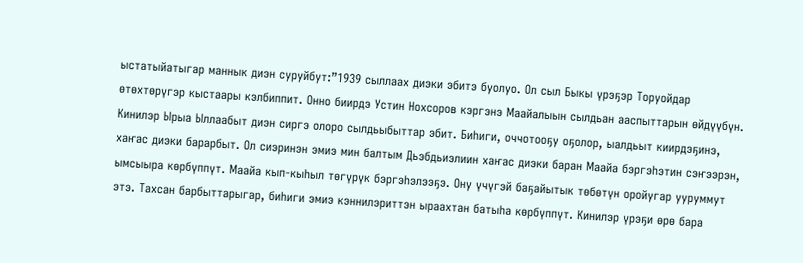ыстатыйатыгар маннык диэн суруйбут:”1939 сыллаах диэки эбитэ буолуо. Ол сыл Быкы үрэҕэр Торуойдар өтөхтөрүгэр кыстаары кэлбиппит. Онно биирдэ Устин Нохсоров кэргэнэ Маайалыын сылдьан ааспыттарын өйдүүбүн. Кинилэр Ырыа Ыллаабыт диэн сиргэ олоро сылдьыбыттар эбит. Биһиги, оччотооҕу оҕолор, ыалдьыт киирдэҕинэ, хаҥас диэки барарбыт. Ол сиэринэн эмиэ мин балтым Дьэбдьиэлиин хаҥас диэки баран Маайа бэргэһэтин сэҥээрэн, ымсыыра көрбүппүт. Маайа кып-кыһыл төгүрүк бэргэһэлээҕэ. Ону үчүгэй баҕайытык төбөтүн оройугар ууруммут этэ. Тахсан барбыттарыгар, биһиги эмиэ кэннилэриттэн ыраахтан батыһа көрбүппүт. Кинилэр үрэҕи өрө бара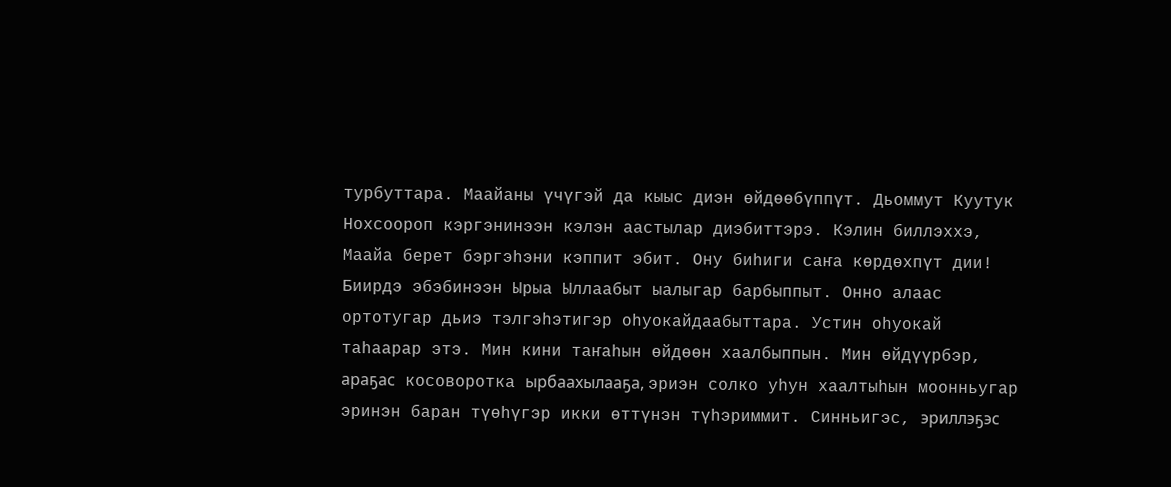турбуттара. Маайаны үчүгэй да кыыс диэн өйдөөбүппүт. Дьоммут Куутук Нохсоороп кэргэнинээн кэлэн аастылар диэбиттэрэ. Кэлин биллэххэ, Маайа берет бэргэһэни кэппит эбит. Ону биһиги саҥа көрдөхпүт дии!
Биирдэ эбэбинээн Ырыа Ыллаабыт ыалыгар барбыппыт. Онно алаас ортотугар дьиэ тэлгэһэтигэр оһуокайдаабыттара. Устин оһуокай таһаарар этэ. Мин кини таҥаһын өйдөөн хаалбыппын. Мин өйдүүрбэр, араҕас косоворотка ырбаахылааҕа, эриэн солко уһун хаалтыһын моонньугар эринэн баран түөһүгэр икки өттүнэн түһэриммит. Синньигэс, эриллэҕэс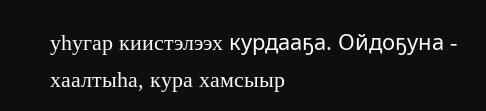уһугар киистэлээх курдааҕа. Ойдоҕуна - хаалтыһа, кура хамсыыр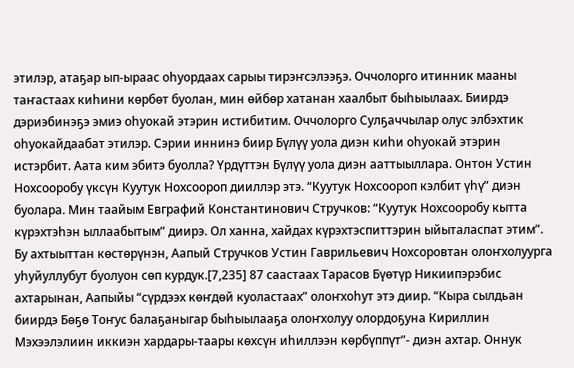этилэр, атаҕар ып-ыраас оһуордаах сарыы тирэҥсэлээҕэ. Оччолорго итинник мааны таҥастаах киһини көрбөт буолан, мин өйбөр хатанан хаалбыт быһыылаах. Биирдэ дэриэбинэҕэ эмиэ оһуокай этэрин истибитим. Оччолорго Сулҕаччылар олус элбэхтик оһуокайдаабат этилэр. Сэрии иннинэ биир Бүлүү уола диэн киһи оһуокай этэрин истэрбит. Аата ким эбитэ буолла? Үрдүттэн Бүлүү уола диэн ааттыыллара. Онтон Устин Нохсооробу үксүн Куутук Нохсоороп дииллэр этэ. “Куутук Нохсоороп кэлбит үһү” диэн буолара. Мин таайым Евграфий Константинович Стручков: “Куутук Нохсооробу кытта күрэхтэһэн ыллаабытым” диирэ. Ол ханна, хайдах күрэхтэспиттэрин ыйыталаспат этим”. Бу ахтыыттан көстөрүнэн, Аапый Стручков Устин Гаврильевич Нохсоровтан олоҥхолуурга уһуйуллубут буолуон сөп курдук.[7,235] 87 саастаах Тарасов Бүөтүр Никиипэрэбис ахтарынан, Аапыйы “сүрдээх көҥдөй куоластаах” олоҥхоһут этэ диир. “Кыра сылдьан биирдэ Бөҕө Тоҥус балаҕаныгар быһыылааҕа олоҥхолуу олордоҕуна Кириллин Мэхээлэлиин иккиэн хардары-таары көхсүн иһиллээн көрбүппүт”- диэн ахтар. Оннук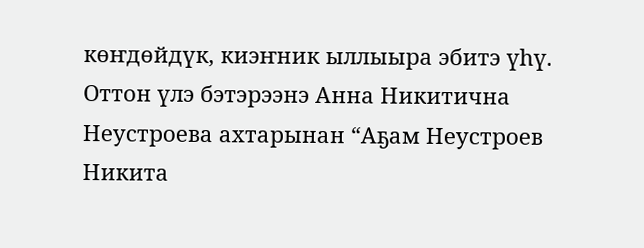көҥдөйдүк, киэҥник ыллыыра эбитэ үһү. Оттон үлэ бэтэрээнэ Анна Никитична Неустроева ахтарынан “Аҕам Неустроев Никита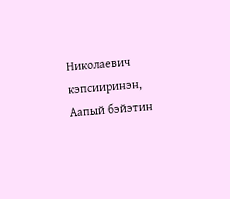Николаевич кэпсииринэн, Аапый бэйэтин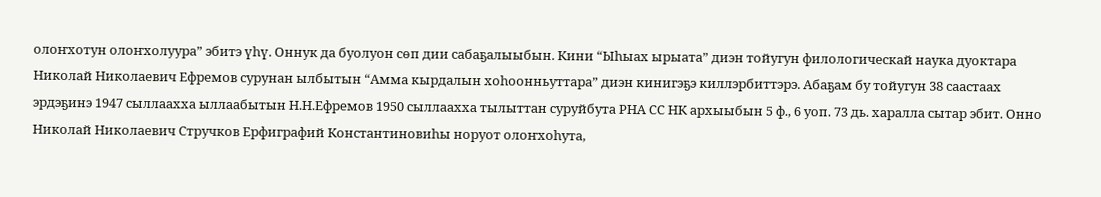олоҥхотун олоҥхолуура” эбитэ үһү. Оннук да буолуон сөп дии сабаҕалыыбын. Кини “Ыһыах ырыата” диэн тойугун филологическай наука дуоктара Николай Николаевич Ефремов сурунан ылбытын “Амма кырдалын хоһоонньуттара” диэн кинигэҕэ киллэрбиттэрэ. Абаҕам бу тойугун 38 саастаах эрдэҕинэ 1947 сыллаахха ыллаабытын Н.Н.Ефремов 1950 сыллаахха тылыттан суруйбута РНА СС НК архыыбын 5 ф., 6 уоп. 73 дь. харалла сытар эбит. Онно Николай Николаевич Стручков Ерфиграфий Константиновиһы норуот олоҥхоһута,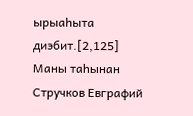ырыаһыта диэбит.[2,125] Маны таһынан Стручков Евграфий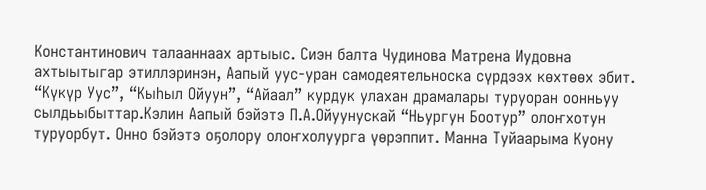Константинович талааннаах артыыс. Сиэн балта Чудинова Матрена Иудовна ахтыытыгар этиллэринэн, Аапый уус-уран самодеятельноска сүрдээх көхтөөх эбит. “Күкүр Уус”, “Кыһыл Ойуун”, “Айаал” курдук улахан драмалары туруоран оонньуу сылдьыбыттар.Кэлин Аапый бэйэтэ П.А.Ойуунускай “Ньургун Боотур” олоҥхотун туруорбут. Онно бэйэтэ оҕолору олоҥхолуурга үөрэппит. Манна Туйаарыма Куону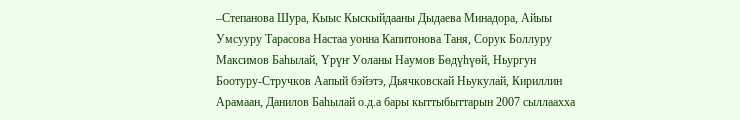–Степанова Шура, Кыыс Кыскыйдааны Дыдаева Минадора, Айыы Умсууру Тарасова Настаа уонна Капитонова Таня, Сорук Боллуру Максимов Баһылай, Үрүҥ Уоланы Наумов Бөдүһүөй, Ньургун Боотуру-Стручков Аапый бэйэтэ, Дьячковскай Ньукулай, Кириллин Арамаан, Данилов Баһылай о.д.а бары кыттыбыттарын 2007 сыллаахха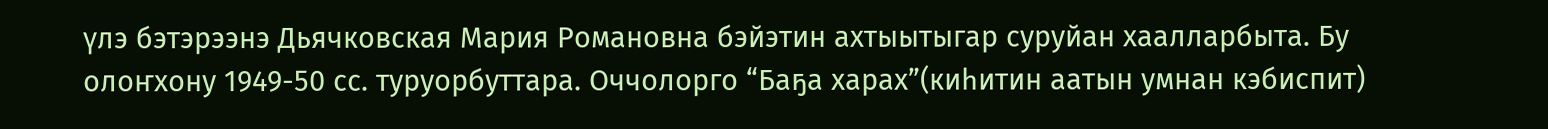үлэ бэтэрээнэ Дьячковская Мария Романовна бэйэтин ахтыытыгар суруйан хаалларбыта. Бу олоҥхону 1949-50 сс. туруорбуттара. Оччолорго “Баҕа харах”(киһитин аатын умнан кэбиспит)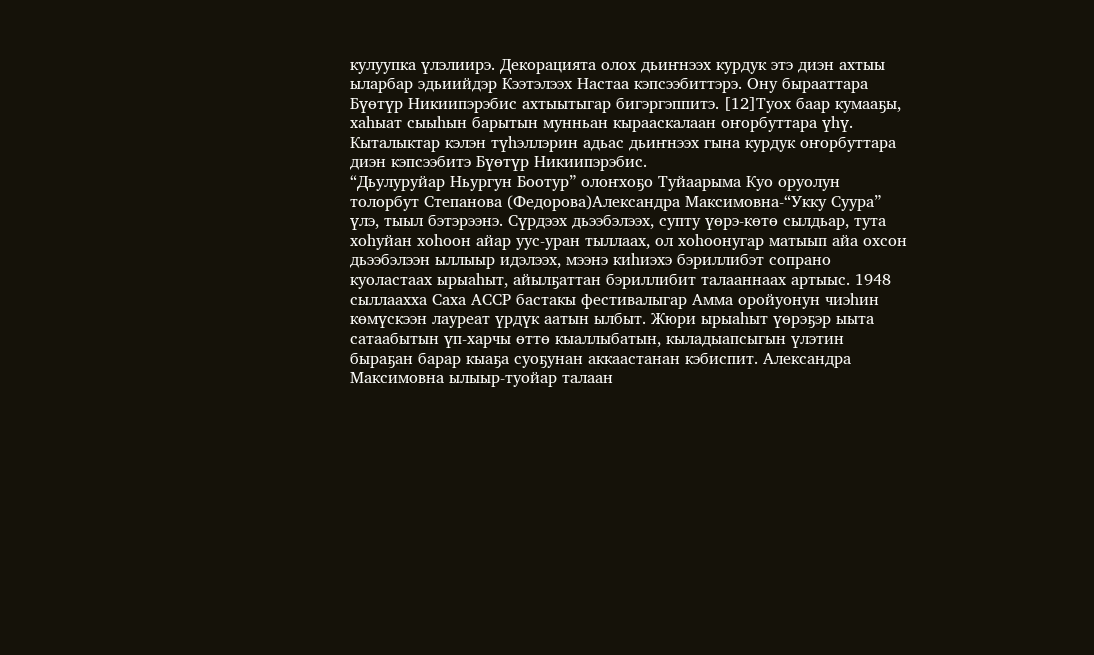кулуупка үлэлиирэ. Декорацията олох дьиҥнээх курдук этэ диэн ахтыы ыларбар эдьиийдэр Кээтэлээх Настаа кэпсээбиттэрэ. Ону бырааттара Бүөтүр Никиипэрэбис ахтыытыгар бигэргэппитэ. [12]Туох баар кумааҕы, хаһыат сыыһын барытын мунньан кырааскалаан оҥорбуттара үһү. Кыталыктар кэлэн түһэллэрин адьас дьиҥнээх гына курдук оҥорбуттара диэн кэпсээбитэ Бүөтүр Никиипэрэбис.
“Дьулуруйар Ньургун Боотур” олоҥхоҕо Туйаарыма Куо оруолун толорбут Степанова (Федорова)Александра Максимовна-“Укку Суура” үлэ, тыыл бэтэрээнэ. Сүрдээх дьээбэлээх, супту үөрэ-көтө сылдьар, тута хоһуйан хоһоон айар уус-уран тыллаах, ол хоһоонугар матыып айа охсон дьээбэлээн ыллыыр идэлээх, мээнэ киһиэхэ бэриллибэт сопрано куоластаах ырыаһыт, айылҕаттан бэриллибит талааннаах артыыс. 1948 сыллаахха Саха АССР бастакы фестивалыгар Амма оройуонун чиэһин көмүскээн лауреат үрдүк аатын ылбыт. Жюри ырыаһыт үөрэҕэр ыыта сатаабытын үп-харчы өттө кыаллыбатын, кыладыапсыгын үлэтин быраҕан барар кыаҕа суоҕунан аккаастанан кэбиспит. Александра Максимовна ылыыр-туойар талаан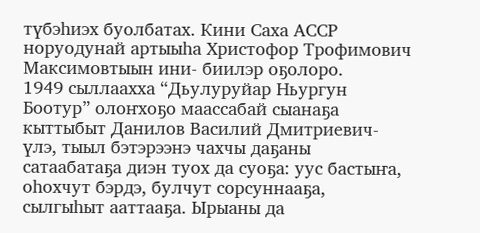түбэһиэх буолбатах. Кини Саха АССР норуодунай артыыһа Христофор Трофимович Максимовтыын ини- биилэр оҕолоро.
1949 сыллаахха “Дьулуруйар Ньургун Боотур” олоҥхоҕо маассабай сыанаҕа кыттыбыт Данилов Василий Дмитриевич-үлэ, тыыл бэтэрээнэ чахчы даҕаны сатаабатаҕа диэн туох да суоҕа: уус бастыҥа, оһохчут бэрдэ, булчут сорсуннааҕа, сылгыһыт ааттааҕа. Ырыаны да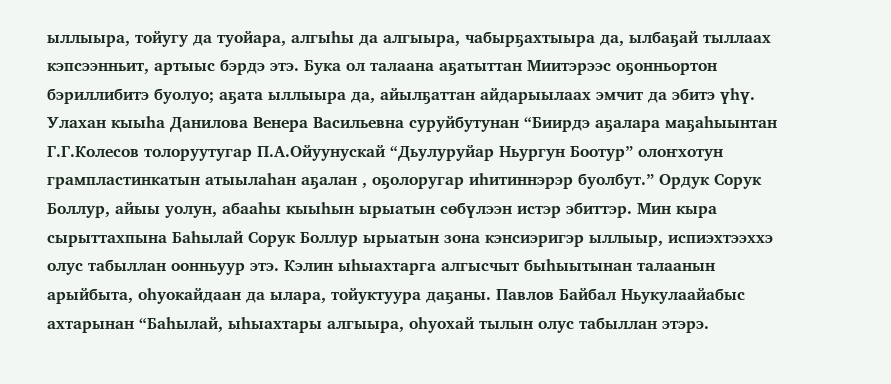ыллыыра, тойугу да туойара, алгыһы да алгыыра, чабырҕахтыыра да, ылбаҕай тыллаах кэпсээнньит, артыыс бэрдэ этэ. Бука ол талаана аҕатыттан Миитэрээс оҕонньортон бэриллибитэ буолуо; аҕата ыллыыра да, айылҕаттан айдарыылаах эмчит да эбитэ үһү. Улахан кыыһа Данилова Венера Васильевна суруйбутунан “Биирдэ аҕалара маҕаһыынтан Г.Г.Колесов толоруутугар П.А.Ойуунускай “Дьулуруйар Ньургун Боотур” олоҥхотун грампластинкатын атыылаһан аҕалан , оҕолоругар иһитиннэрэр буолбут.” Ордук Сорук Боллур, айыы уолун, абааһы кыыһын ырыатын сөбүлээн истэр эбиттэр. Мин кыра сырыттахпына Баһылай Сорук Боллур ырыатын зона кэнсиэригэр ыллыыр, испиэхтээххэ олус табыллан оонньуур этэ. Кэлин ыһыахтарга алгысчыт быһыытынан талаанын арыйбыта, оһуокайдаан да ылара, тойуктуура даҕаны. Павлов Байбал Ньукулаайабыс ахтарынан “Баһылай, ыһыахтары алгыыра, оһуохай тылын олус табыллан этэрэ.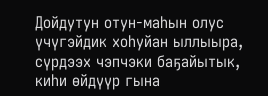Дойдутун отун-маһын олус үчүгэйдик хоһуйан ыллыыра, сүрдээх чэпчэки баҕайытык, киһи өйдүүр гына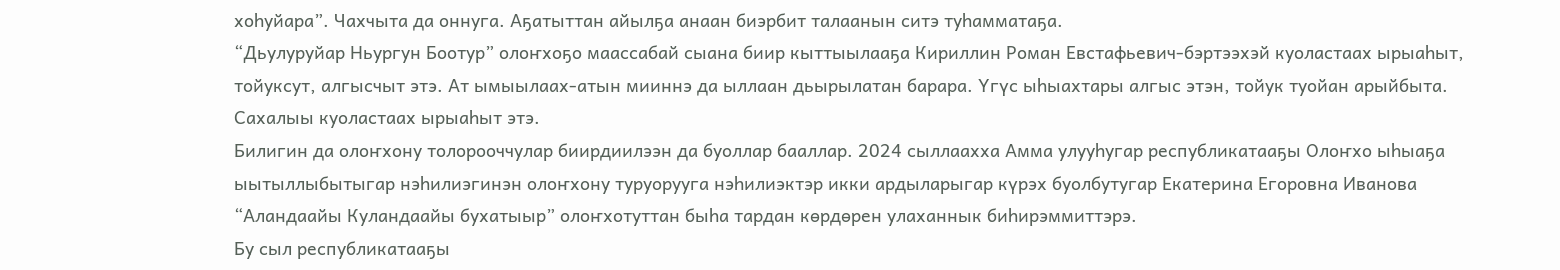хоһуйара”. Чахчыта да оннуга. Аҕатыттан айылҕа анаан биэрбит талаанын ситэ туһамматаҕа.
“Дьулуруйар Ньургун Боотур” олоҥхоҕо маассабай сыана биир кыттыылааҕа Кириллин Роман Евстафьевич-бэртээхэй куоластаах ырыаһыт, тойуксут, алгысчыт этэ. Ат ымыылаах-атын мииннэ да ыллаан дьырылатан барара. Үгүс ыһыахтары алгыс этэн, тойук туойан арыйбыта. Сахалыы куоластаах ырыаһыт этэ.
Билигин да олоҥхону толорооччулар биирдиилээн да буоллар бааллар. 2024 сыллаахха Амма улууһугар республикатааҕы Олоҥхо ыһыаҕа ыытыллыбытыгар нэһилиэгинэн олоҥхону туруорууга нэһилиэктэр икки ардыларыгар күрэх буолбутугар Екатерина Егоровна Иванова “Аландаайы Куландаайы бухатыыр” олоҥхотуттан быһа тардан көрдөрен улаханнык биһирэммиттэрэ.
Бу сыл республикатааҕы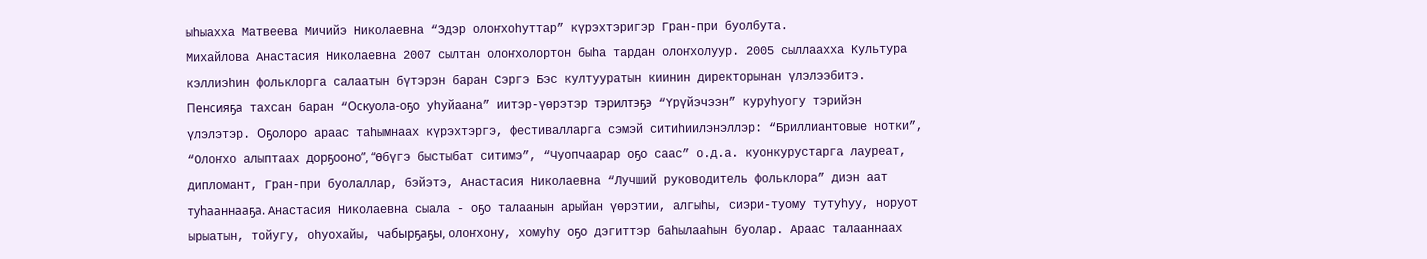ыһыахха Матвеева Мичийэ Николаевна “Эдэр олоҥхоһуттар” күрэхтэригэр Гран-при буолбута.
Михайлова Анастасия Николаевна 2007 сылтан олоҥхолортон быһа тардан олоҥхолуур. 2005 сыллаахха Культура кэллиэһин фольклорга салаатын бүтэрэн баран Сэргэ Бэс култууратын киинин директорынан үлэлээбитэ. Пенсияҕа тахсан баран “Оскуола-оҕо уһуйаана” иитэр-үөрэтэр тэрилтэҕэ “Үрүйэчээн” куруһуогу тэрийэн үлэлэтэр. Оҕолоро араас таһымнаах күрэхтэргэ, фестивалларга сэмэй ситиһиилэнэллэр: “Бриллиантовые нотки”, “Олоҥхо алыптаах дорҕооно”, “Өбүгэ быстыбат ситимэ”, “Чуопчаарар оҕо саас” о.д.а. куонкурустарга лауреат, дипломант, Гран-при буолаллар, бэйэтэ, Анастасия Николаевна “Лучший руководитель фольклора” диэн аат туһааннааҕа. Анастасия Николаевна сыала - оҕо талаанын арыйан үөрэтии, алгыһы, сиэри-туому тутуһуу, норуот ырыатын, тойугу, оһуохайы, чабырҕаҕы, олоҥхону, хомуһу оҕо дэгиттэр баһылааһын буолар. Араас талааннаах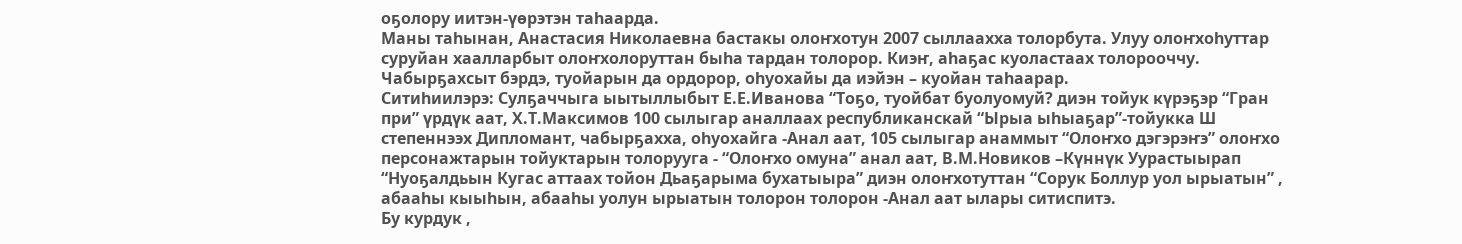оҕолору иитэн-үөрэтэн таһаарда.
Маны таһынан, Анастасия Николаевна бастакы олоҥхотун 2007 сыллаахха толорбута. Улуу олоҥхоһуттар суруйан хаалларбыт олоҥхолоруттан быһа тардан толорор. Киэҥ, аһаҕас куоластаах толорооччу. Чабырҕахсыт бэрдэ, туойарын да ордорор, оһуохайы да иэйэн – куойан таһаарар.
Ситиһиилэрэ: Сулҕаччыга ыытыллыбыт Е.Е.Иванова “Тоҕо, туойбат буолуомуй? диэн тойук күрэҕэр “Гран при” үрдүк аат, Х.Т.Максимов 100 сылыгар аналлаах республиканскай “Ырыа ыһыаҕар”-тойукка Ш степеннээх Дипломант, чабырҕахха, оһуохайга -Анал аат, 105 сылыгар анаммыт “Олоҥхо дэгэрэҥэ” олоҥхо персонажтарын тойуктарын толорууга - “Олоҥхо омуна” анал аат, В.М.Новиков –Күннүк Уурастыырап “Нуоҕалдьын Кугас аттаах тойон Дьаҕарыма бухатыыра” диэн олоҥхотуттан “Сорук Боллур уол ырыатын” , абааһы кыыһын, абааһы уолун ырыатын толорон толорон -Анал аат ылары ситиспитэ.
Бу курдук ,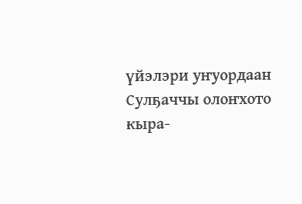үйэлэри уҥуордаан Сулҕаччы олоҥхото кыра-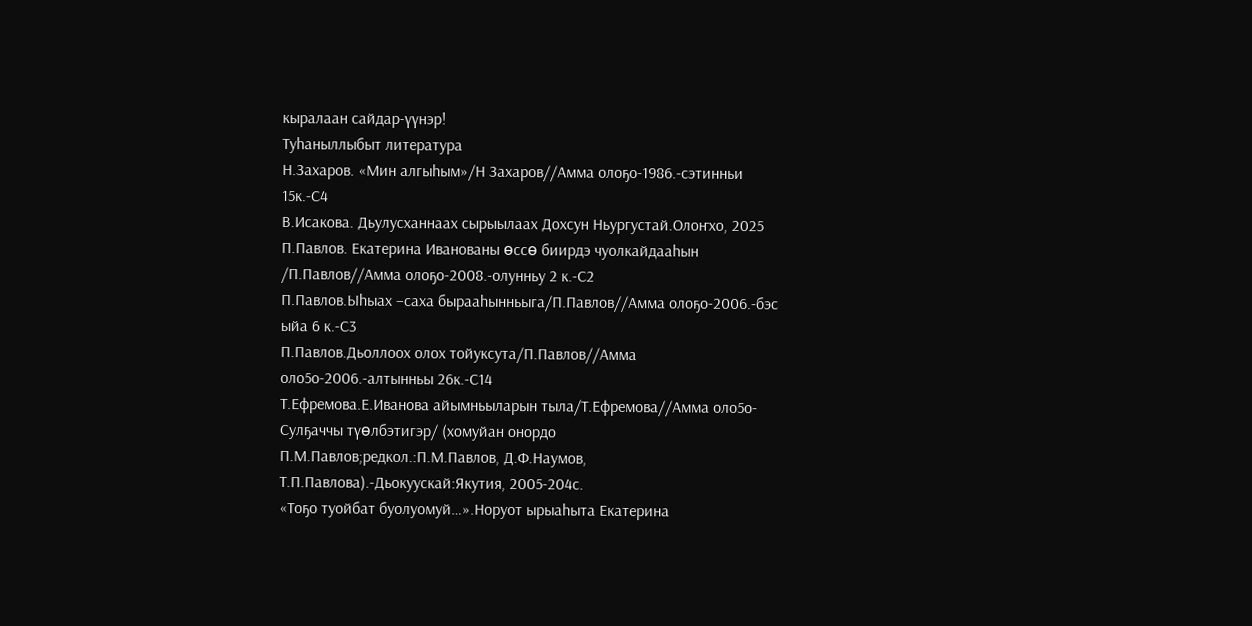кыралаан сайдар-үүнэр!
Туhаныллыбыт литература
Н.Захаров. «Мин алгыhым»/Н Захаров//Амма олоҕо-1986.-сэтинньи 15к.-С4
В.Исакова. Дьулусханнаах сырыылаах Дохсун Ньургустай.Олоҥхо, 2025
П.Павлов. Екатерина Иванованы ɵссɵ биирдэ чуолкайдааhын /П.Павлов//Амма олоҕо-2008.-олунньу 2 к.-С2
П.Павлов.Ыhыах –саха бырааhынньыга/П.Павлов//Амма олоҕо-2006.-бэс ыйа 6 к.-С3
П.Павлов.Дьоллоох олох тойуксута/П.Павлов//Амма оло5о-2006.-алтынньы 26к.-С14
Т.Ефремова.Е.Иванова айымньыларын тыла/Т.Ефремова//Амма оло5о-
Сулҕаччы түɵлбэтигэр/ (хомуйан онордо П.М.Павлов;редкол.:П.М.Павлов, Д.Ф.Наумов, Т.П.Павлова).-Дьокуускай:Якутия, 2005-204с.
«Тоҕо туойбат буолуомуй…».Норуот ырыаhыта Екатерина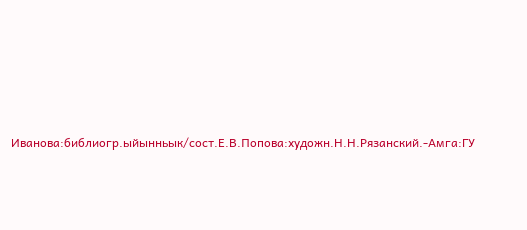Иванова:библиогр.ыйынньык/сост.Е.В.Попова:художн.Н.Н.Рязанский.-Амга:ГУ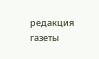редакция газеты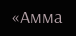«Амма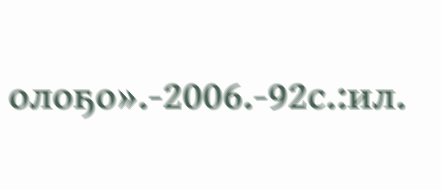олоҕо».-2006.-92с.:ил.